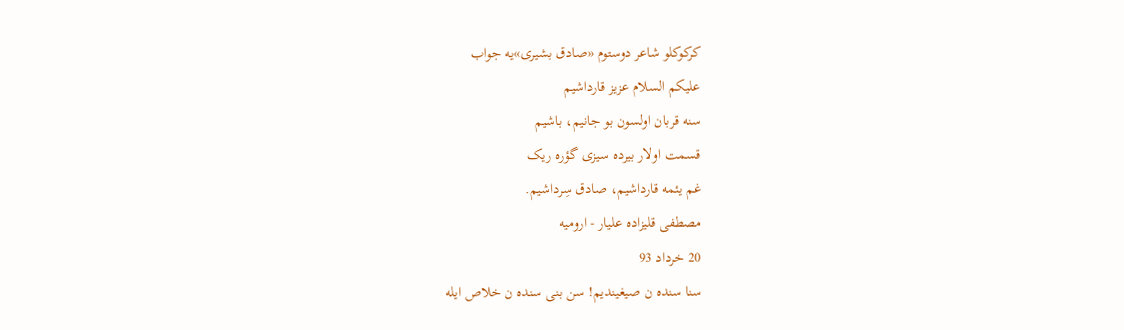کرکوکلو شاعر دوستوم «صادق بشیری»یه جواب
علیکم السلام عزیز قارداشیم
سنه قربان اولسون بو جانیم، باشیم
قسمت اولار بیرده سیزی گؤره ریک
غم یئمه قارداشیم، صادق سِرداشیم.
مصطفی قلیزاده علیار - ارومیه
20 خرداد 93
سنا سنده ن صیغیندیم! سن بنى سنده ن خلاص ایله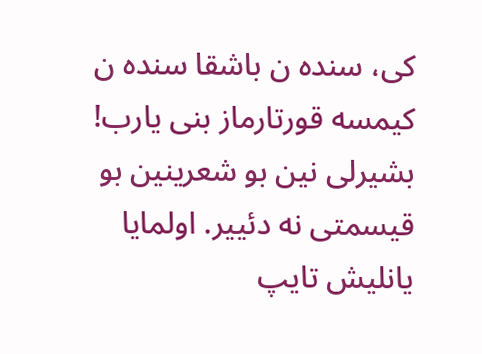کى، سنده ن باشقا سنده ن کیمسه قورتارماز بنى یارب!
بشیرلی نین بو شعرینین بو قیسمتی نه دئییر. اولمایا یانلیش تایپ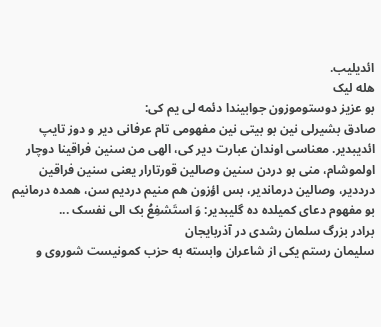ائدیلیب.
هله لیک
بو عزیز دوستوموزون جوابیندا دئمه لی یم کی:
صادق بشیرلی نین بو بیتی نین مفهومی تام عرفانی دیر و دوز تایپ ائدیبدیر. معناسی اوندان عبارت دیر کی، الهی من سنین فراقینا دوچار اولموشام، منی بو دردن سنین وصالین قورتارار یعنی سنین فراقین درددیر، وصالین درماندیر، بس اؤزون هم منیم دردیم سن، همده درمانیم
بو مفهوم دعای کمیلده ده گلیبدیر: وَ استَشفِعُ بک الی نفسک ...
برادر بزرگ سلمان رشدی در آذربایجان
سلیمان رستم یکی از شاعران وابسته به حزب کمونیست شوروی و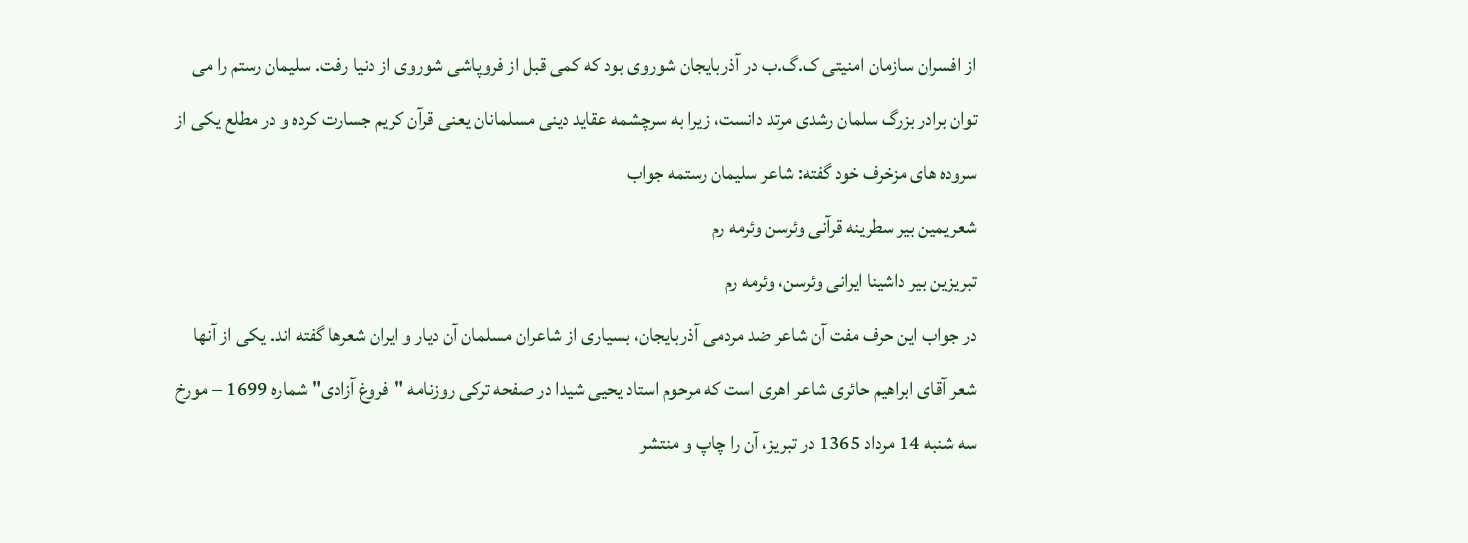از افسران سازمان امنیتی ک.گ.ب در آذربایجان شوروی بود که کمی قبل از فروپاشی شوروی از دنیا رفت. سلیمان رستم را می توان برادر بزرگ سلمان رشدی مرتد دانست، زیرا به سرچشمه عقاید دینی مسلمانان یعنی قرآن کریم جسارت کرده و در مطلع یکی از سروده های مزخرف خود گفته: شاعر سلیمان رستمه جواب
شعریمین بیر سطرینه قرآنی وئرسن وئرمه رم
تبریزین بیر داشینا ایرانی وئرسن، وئرمه رم
در جواب این حرف مفت آن شاعر ضد مردمی آذربایجان، بسیاری از شاعران مسلمان آن دیار و ایران شعرها گفته اند. یکی از آنها شعر آقای ابراهیم حائری شاعر اهری است که مرحوم استاد یحیی شیدا در صفحه ترکی روزنامه "فروغ آزادی" شماره 1699 – مورخ سه شنبه 14 مرداد 1365 در تبریز، آن را چاپ و منتشر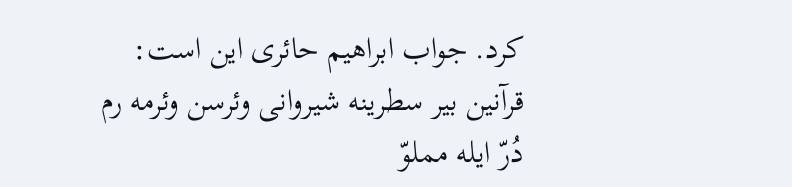کرد. جواب ابراهیم حائری این است:
قرآنین بیر سطرینه شیروانی وئرسن وئرمه رم
دُرّ ایله مملوّ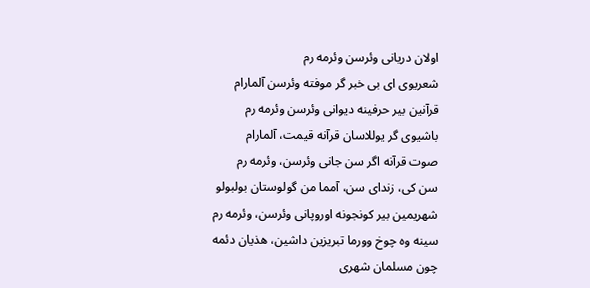اولان دریانی وئرسن وئرمه رم
شعریوی ای بی خبر گر موفته وئرسن آلمارام
قرآنین بیر حرفینه دیوانی وئرسن وئرمه رم
باشیوی گر یوللاسان قرآنه قیمت، آلمارام
صوت قرآنه اگر سن جانی وئرسن، وئرمه رم
سن کی، زندای سن، آمما من گولوستان بولبولو
شهریمین بیر کونجونه اوروپانی وئرسن، وئرمه رم
سینه وه چوخ وورما تبریزین داشین، هذیان دئمه
چون مسلمان شهری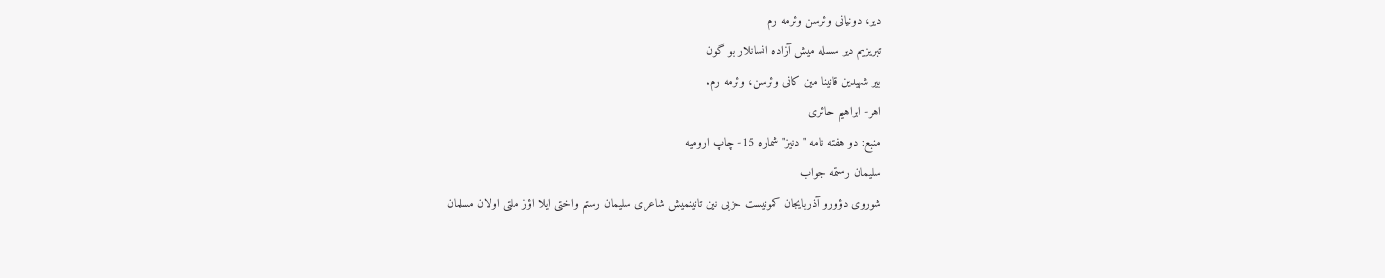دیر، دونیانی وئرسن وئرمه رم
تبریزیم دیر سسله میش آزاده انسانلار بو گون
بیر شهیدین قانینا مین کانی وئرسن، وئرمه رم.
اهر- ابراهیم حائری
منبع: دو هفته نامه "دنیز" شماره 15- چاپ ارومیه
سلیمان رستمه جواب
شوروی دؤورو آذربایجان کمونیست حزبی نین تانینمیش شاعری سلیمان رستم واختی ایلا اؤز ملتی اولان مسلمان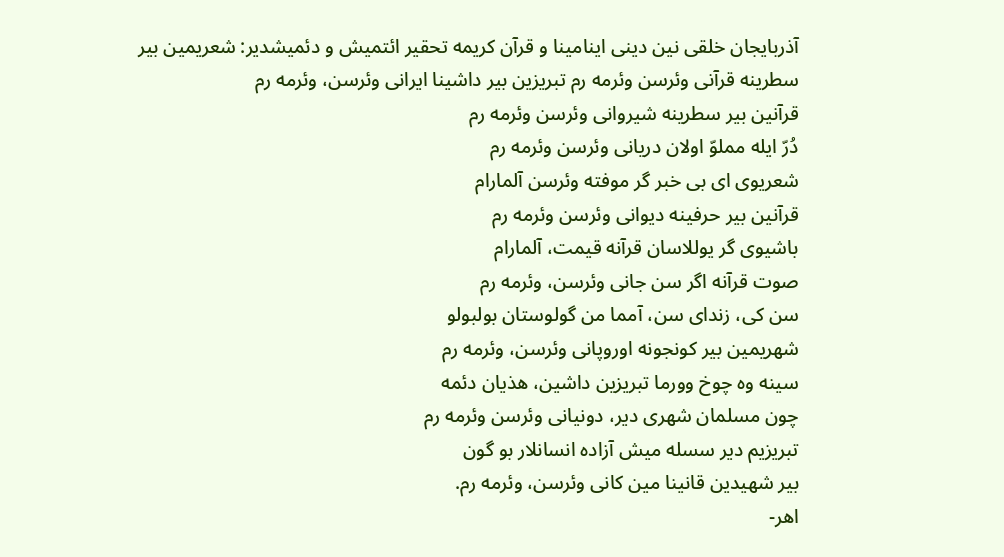آذربایجان خلقی نین دینی اینامینا و قرآن کریمه تحقیر ائتمیش و دئمیشدیر: شعریمین بیر سطرینه قرآنی وئرسن وئرمه رم تبریزین بیر داشینا ایرانی وئرسن، وئرمه رم
قرآنین بیر سطرینه شیروانی وئرسن وئرمه رم
دُرّ ایله مملوّ اولان دریانی وئرسن وئرمه رم
شعریوی ای بی خبر گر موفته وئرسن آلمارام
قرآنین بیر حرفینه دیوانی وئرسن وئرمه رم
باشیوی گر یوللاسان قرآنه قیمت، آلمارام
صوت قرآنه اگر سن جانی وئرسن، وئرمه رم
سن کی، زندای سن، آمما من گولوستان بولبولو
شهریمین بیر کونجونه اوروپانی وئرسن، وئرمه رم
سینه وه چوخ وورما تبریزین داشین، هذیان دئمه
چون مسلمان شهری دیر، دونیانی وئرسن وئرمه رم
تبریزیم دیر سسله میش آزاده انسانلار بو گون
بیر شهیدین قانینا مین کانی وئرسن، وئرمه رم.
اهر-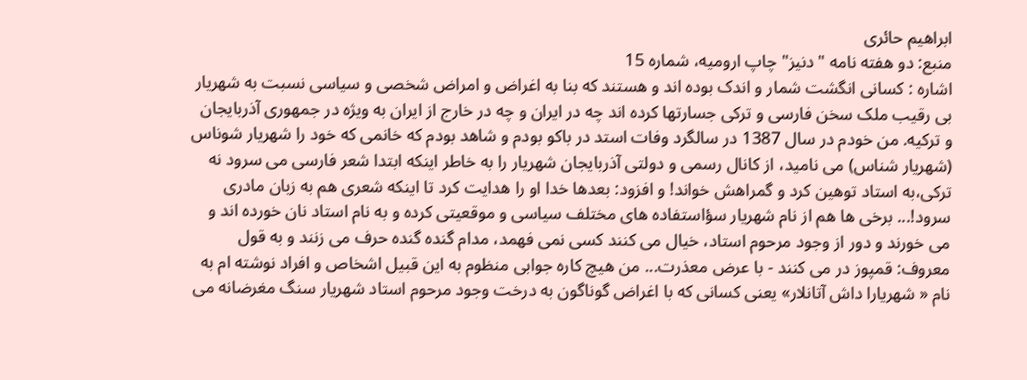ابراهیم حائری
منبع: دو هفته نامه "دنیز" چاپ ارومیه، شماره 15
اشاره : کسانی انگشت شمار و اندک بوده اند و هستند که بنا به اغراض و امراض شخصی و سیاسی نسبت به شهریار بی رقیب ملک سخن فارسی و ترکی جسارتها کرده اند چه در ایران و چه در خارج از ایران به ویژه در جمهوری آذربایجان و ترکیه. من خودم در سال 1387 در سالگرد وفات استد در باکو بودم و شاهد بودم که خانمی که خود را شهریار شوناس (شهریار شناس) می نامید، از کانال رسمی و دولتی آذربایجان شهریار را به خاطر اینکه ابتدا شعر فارسی می سرود نه ترکی،به استاد توهین کرد و گمراهش خواند! و افزود: بعدها خدا او را هدایت کرد تا اینکه شعری هم به زبان مادری سرود!... برخی ها هم از نام شهریار سؤاستفاده های مختلف سیاسی و موقعیتی کرده و به نام استاد نان خورده اند و می خورند و دور از وجود مرحوم استاد، خیال می کنند کسی نمی فهمد، مدام گنده گنده حرف می زنند و به قول معروف: قمپوز در می کنند - با عرض معذرت... من هیچ کاره جوابی منظوم به این قبیل اشخاص و افراد نوشته ام به نام « شهریارا داش آتانلار» یعنی کسانی که با اغراض گوناگون به درخت وجود مرحوم استاد شهریار سنگ مغرضانه می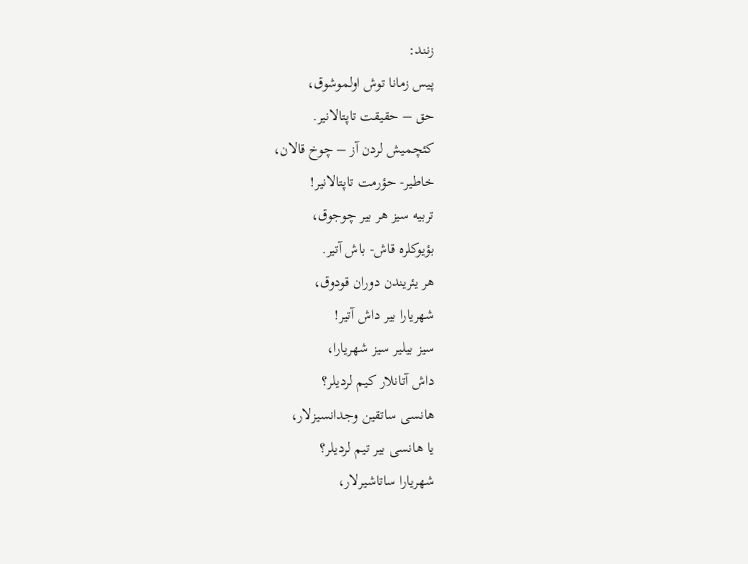زنند:
پیس زمانا توش اولموشوق،
حق – حقیقت تاپتالانیر.
کئچمیش لردن آز – چوخ قالان،
خاطیر- حؤرمت تاپتالانیر!
تربیه سیز هر بیر چوجوق،
بؤیوکلره قاش- باش آتیر.
هر یئریندن دوران قودوق،
شهریارا بیر داش آتیر!
سیز بیلیر سیز شهریارا،
داش آتانلار کیم لردیلر؟
هانسی ساتقین وجدانسیزلار،
یا هانسی بیر تیم لردیلر؟
شهریارا ساتاشیرلار،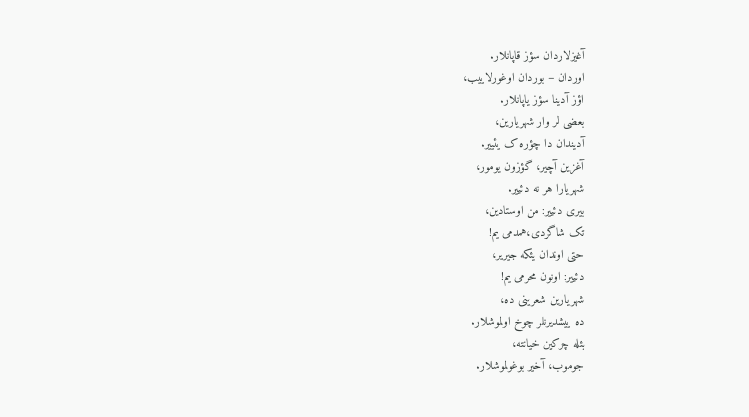آغیزلاردان سؤز قاپانلار.
اوردان – بوردان اوغورلاییب،
اؤز آدینا سؤز یاپانلار.
بعضی لر وار شهریارین،
آدیندان دا چؤره ک یئییر.
آغزین آچیر، گؤزون یومور،
شهریارا هر نه دئییر.
بیری دئییر: من اوستادین،
تک شاگردی،همدمی یم!
حتی اوندان یئکه جیریر،
دئییر: اونون محرمی یم!
شهریارین شعرینی ده،
ده ییشدیرنلر چوخ اولموشلار.
بئله چرکین خیانته،
جوموب، آخیر بوغولموشلار.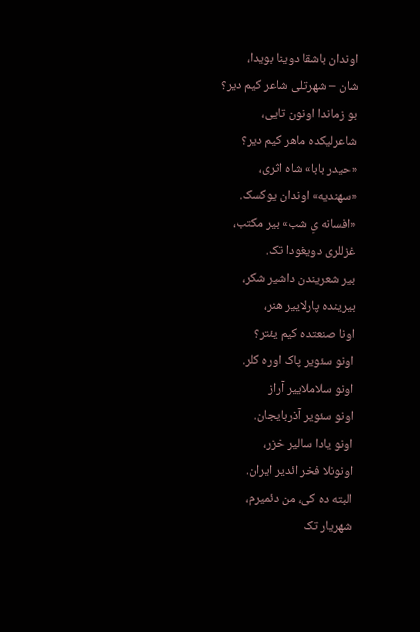اوندان باشقا دوینا بویدا،
شان – شهرتلی شاعر کیم دیر؟
بو زماندا اونون تایی،
شاعرلیکده ماهر کیم دیر؟
«حیدر بابا» شاه اثری،
«سهندیه» اوندان یوکسک.
«افسانه یِ شب» بیر مکتب،
غزللری دویغودا تک.
بیر شعریندن داشیر شکر،
بیرینده پارلاییر هنر،
اونا صنعتده کیم یئتر؟
اونو سئویر پاک اوره کلر.
اونو سلاملاییر آراز
اونو سئویر آذربایجان.
اونو یادا سالیر خزر،
اونونلا فخر ائدیر ایران.
البته ده کی، من دئمیرم،
شهریار تک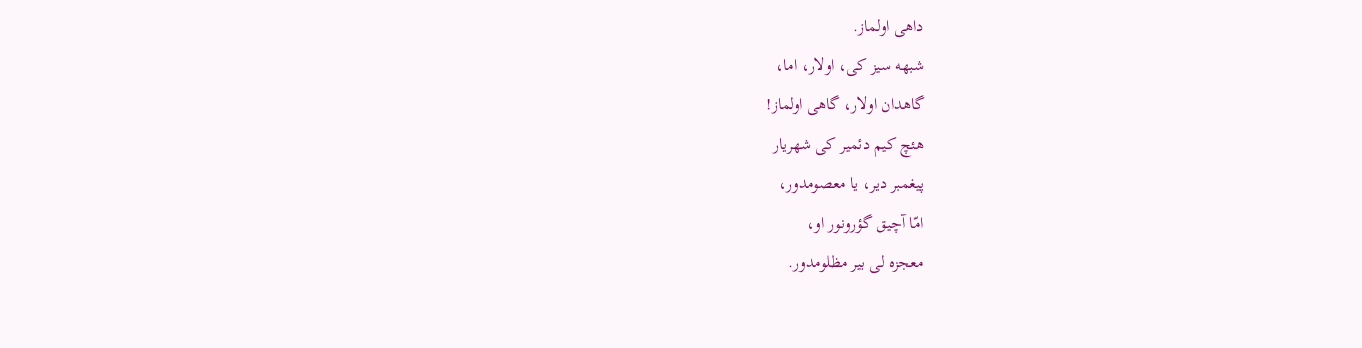داهی اولماز.
شبهه سیز کی، اولار، اما،
گاهدان اولار، گاهی اولماز!
هئچ کیم دئمیر کی شهریار
پیغمبر دیر، یا معصومدور،
امّا آچیق گؤرونور او،
معجزه لی بیر مظلومدور.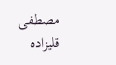مصطفی قلیزاده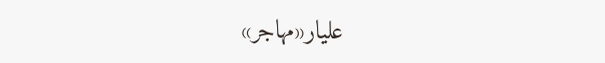علیار«مهاجر»